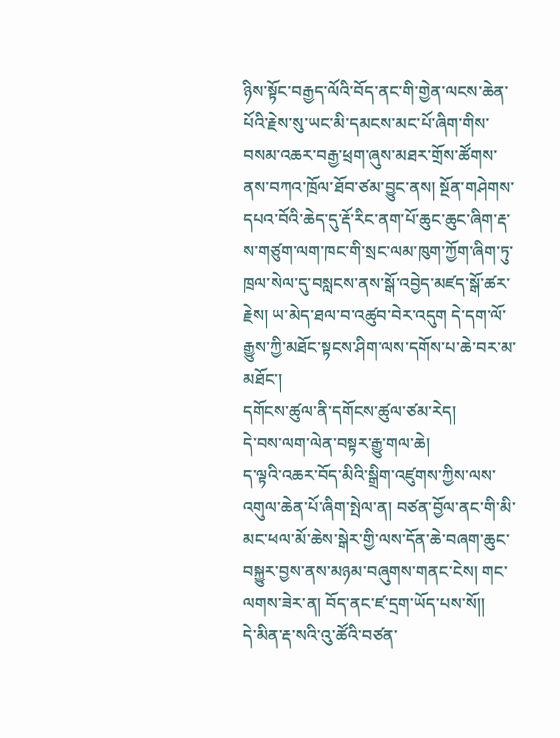ཉིས་སྟོང་བརྒྱད་ལོའི་བོད་ནང་གི་གྱེན་ལངས་ཆེན་པོའི་རྗེས་སུ་ཡང་མི་དམངས་མང་པོ་ཞིག་གིས་བསམ་འཆར་བརྒྱ་ཕྲག་ཞུས་མཐར་གྲོས་ཚོགས་ནས་བཀའ་ཁྲོལ་ཐོབ་ཙམ་བྱུང་ནས། སྔོན་གཤེགས་དཔའ་བོའི་ཆེད་དུ་རྡོ་རིང་ནག་པོ་ཆུང་ཆུང་ཞིག་རྡ་ས་གཙུག་ལག་ཁང་གི་སྲང་ལམ་ཁུག་ཀྱོག་ཞིག་ཏུ་ཁྲལ་སེལ་དུ་བསླངས་ནས་སྒོ་འབྱེད་མཛད་སྒོ་ཚར་རྗེས། ཡ་མེད་ཐལ་བ་འཚུབ་བེར་འདུག དེ་དག་ལོ་རྒྱུས་ཀྱི་མཐོང་སྟངས་ཤིག་ལས་དགོས་པ་ཆེ་བར་མ་མཐོང་།
དགོངས་ཚུལ་ནི་དགོངས་ཚུལ་ཙམ་རེད།
དེ་བས་ལག་ལེན་བསྟར་རྒྱུ་གལ་ཆེ།
ད་ལྟའི་འཆར་བོད་མིའི་སྒྲིག་འཛུགས་ཀྱིས་ལས་འགུལ་ཆེན་པོ་ཞིག་སྤེལ་ན། བཙན་བྱོལ་ནང་གི་མི་མང་ཕལ་མོ་ཆེས་སྒེར་གྱི་ལས་དོན་ཆེ་བཞག་ཆུང་བསྐྱུར་བྱས་ནས་མཉམ་བཞུགས་གནང་ངེས། གང་ལགས་ཟེར་ན། བོད་ནང་ཛ་དྲག་ཡོད་པས་སོ།།
དེ་མིན་རྡ་སའི་འུ་ཚོའི་བཙན་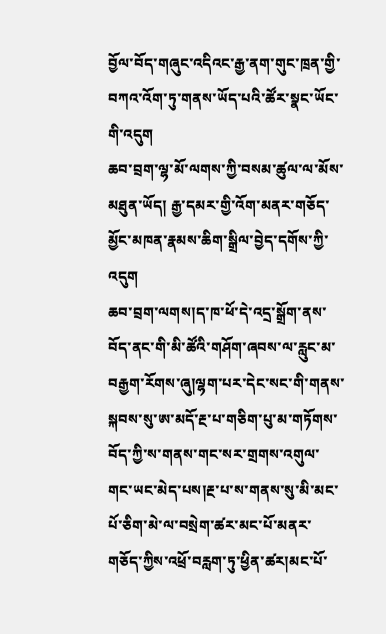བྱོལ་བོད་གཞུང་འདིའང་རྒྱ་ནག་གུང་ཁྲན་གྱི་བཀའ་འོག་ཏུ་གནས་ཡོད་པའི་ཚོར་སྣང་ཡོང་གི་འདུག
ཆབ་བྲག་ལྷ་མོ་ལགས་ཀྱི་བསམ་ཚུལ་ལ་མོས་མཐུན་ཡོད། རྒྱ་དམར་གྱི་འོག་མནར་གཅོད་མྱོང་མཁན་རྣམས་ཆིག་སྒྲིལ་བྱེད་དགོས་ཀྱི་འདུག
ཆབ་བྲག་ལགས།ད་ཁ་ཕོ་དེ་འདྲ་སྒྲོག་ནས་བོད་ནང་གི་མི་ཚོའི་གཤོག་ཞབས་ལ་རླུང་མ་བརྒྱག་རོགས་ཞུ།ལྷག་པར་དེང་སང་གི་གནས་སྐབས་སུ་ཨ་མདོ་རྔ་པ་གཅིག་པུ་མ་གཏོགས་བོད་ཀྱི་ས་གནས་གང་སར་གྲགས་འགུལ་གང་ཡང་མེད་པས།རྔ་པ་ས་གནས་སུ་མི་མང་པོ་ཅིག་མེ་ལ་བསྲེག་ཚར་མང་པོ་མནར་གཅོད་ཀྱིས་འཕྲོ་བརླག་ཏུ་ཕྱིན་ཚར།མང་པོ་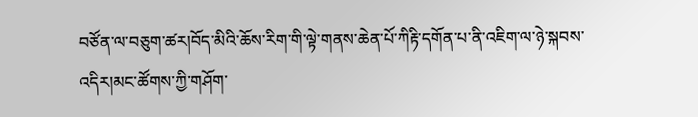བཙོན་ལ་བཅུག་ཚར།བོད་མིའི་ཆོས་རིག་གི་ལྟེ་གནས་ཆེན་པོ་ཀིརྟི་དགོན་པ་ནི་འཇིག་ལ་ཉེ་སྐབས་འདིར།མང་ཚོགས་ཀྱི་གཤོག་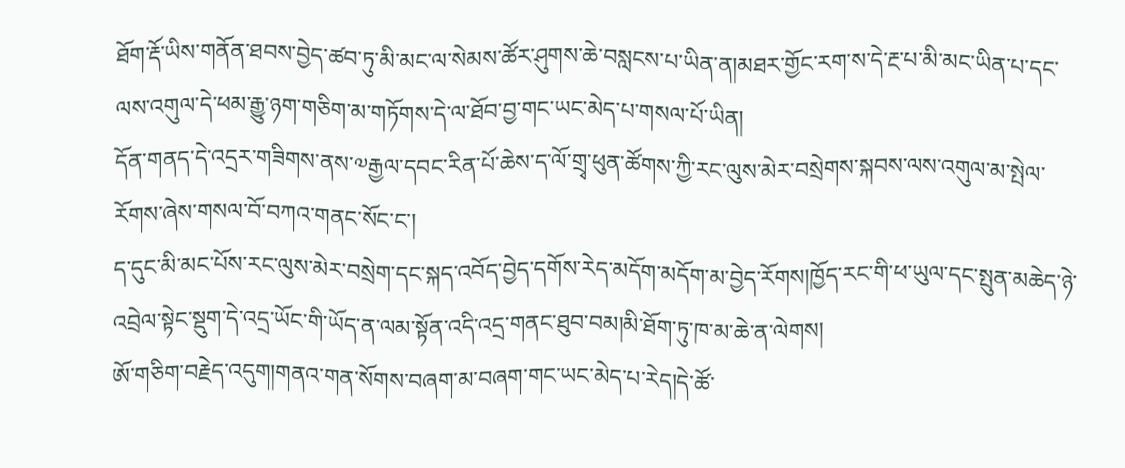ཐོག་རྡོ་ཡིས་གནོན་ཐབས་བྱེད་ཚབ་ཏུ་མི་མང་ལ་སེམས་ཚོར་ཤུགས་ཆེ་བསླངས་པ་ཡིན་ན།མཐར་གྱོང་རག་ས་དེ་རྔ་པ་མི་མང་ཡིན་པ་དང་ལས་འགུལ་དེ་ཕམ་རྒྱུ་ཉག་གཅིག་མ་གཏོགས་དེ་ལ་ཐོབ་བྱ་གང་ཡང་མེད་པ་གསལ་པོ་ཡིན།
དོན་གནད་དེ་འདྲར་གཟིགས་ནས་༧རྒྱལ་དབང་རིན་པོ་ཆེས་ད་ལོ་གྲྭ་ཕུན་ཚོགས་ཀྱི་རང་ལུས་མེར་བསྲེགས་སྐབས་ལས་འགུལ་མ་སྤེལ་རོགས་ཞེས་གསལ་བོ་བཀའ་གནང་སོང་ང་།
ད་དུང་མི་མང་པོས་རང་ལུས་མེར་བསྲེག་དང་སྐད་འབོད་བྱེད་དགོས་རེད་མདོག་མདོག་མ་བྱེད་རོགས།ཁྱོད་རང་གི་ཕ་ཡུལ་དང་སྤུན་མཆེད་ཉེ་འབྲེལ་སྟེང་སྡུག་དེ་འདྲ་ཡོང་གི་ཡོད་ན་ལམ་སྟོན་འདི་འདྲ་གནང་ཐུབ་བམ།མི་ཐོག་ཏུ་ཁ་མ་ཆེ་ན་ལེགས།
ཨོ་གཅིག་བརྗེད་འདུག།གནའ་གན་སོགས་བཞག་མ་བཞག་གང་ཡང་མེད་པ་རེད།དེ་ཚོ་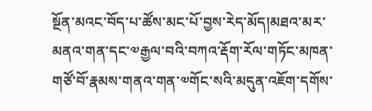སྔོན་མའང་བོད་པ་ཚོས་མང་པོ་བྱས་རེད་མོད།མཐའ་མར་མནའ་གན་དང་༧རྒྱལ་བའི་བཀའ་རྡོག་རོལ་གཏོང་མཁན་གཙོ་བོ་རྣམས་གནའ་གན་༧གོང་སའི་མདུན་འཇོག་དགོས་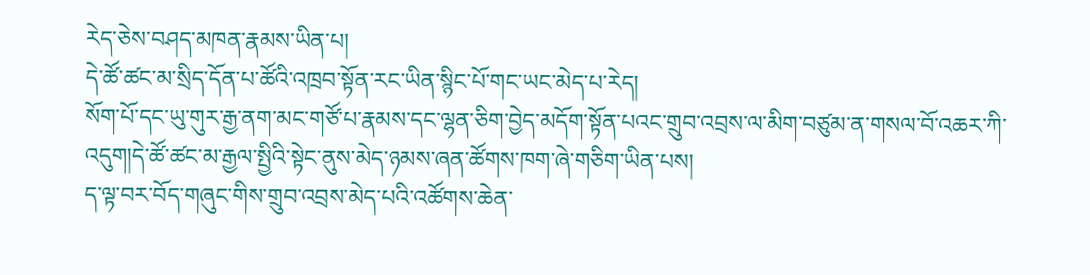རེད་ཅེས་བཤད་མཁན་རྣམས་ཡིན་པ།
དེ་ཚོ་ཚང་མ་སྲིད་དོན་པ་ཚོའི་འཁྲབ་སྟོན་རང་ཡིན་སྙིང་པོ་གང་ཡང་མེད་པ་རེད།
སོག་པོ་དང་ཡུ་གུར་རྒྱ་ནག་མང་གཙོ་པ་རྣམས་དང་ལྷན་ཅིག་བྱེད་མདོག་སྟོན་པའང་གྲུབ་འབྲས་ལ་མིག་བཙུམ་ན་གསལ་བོ་འཆར་ཀི་འདུག།དེ་ཚོ་ཚང་མ་རྒྱལ་སྤྱིའི་སྟེང་ནུས་མེད་ཉམས་ཞན་ཚོགས་ཁག་ཞེ་གཅིག་ཡིན་པས།
ད་ལྟ་བར་བོད་གཞུང་གིས་གྲུབ་འབྲས་མེད་པའི་འཚོགས་ཆེན་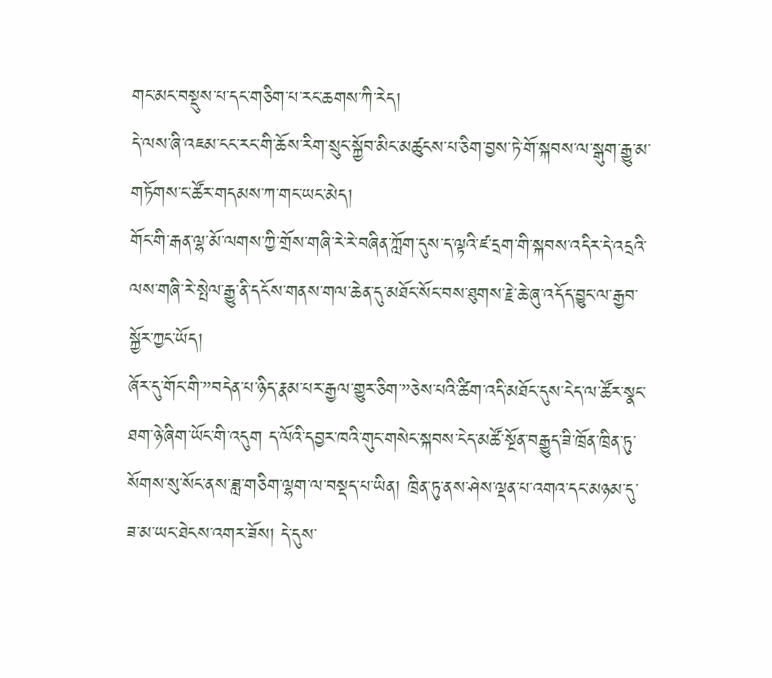གང་མང་བསྡུས་པ་དང་གཅིག་པ་རང་ཆགས་ཀི་རེད།
དེ་ལས་ཞི་འཇམ་ངང་རང་གི་ཆོས་རིག་སྲུང་སྐྱོབ་མིང་མཚུངས་པ་ཅིག་བྱས་ཏེ་གོ་སྐབས་ལ་སྒུག་རྒྱུ་མ་གཏོགས་ང་ཚོར་གདམས་ཀ་གང་ཡང་མེད།
གོང་གི་རྒན་ལྷ་མོ་ལགས་ཀྱི་གྲོས་གཞི་རེ་རེ་བཞིན་ཀློག་དུས་ད་ལྟའི་ཛ་དྲག་གི་སྐབས་འདིར་དེ་འདྲའི་ལས་གཞི་རེ་སྤེལ་རྒྱུ་ནི་དངོས་གནས་གལ་ཆེན་དུ་མཐོང་སོང་བས་ཐུགས་རྗེ་ཆེ་ཞུ་འདོད་བྱུང་ལ་རྒྱབ་སྐྱོར་ཀྱང་ཡོད།
ཞོར་དུ་གོང་གི་”བདེན་པ་ཉིད་རྣམ་པར་རྒྱལ་གྱུར་ཅིག་”ཅེས་པའི་ཚིག་འདི་མཐོང་དུས་ངེད་ལ་ཚོར་སྣང་ཐག་ཉེ་ཞིག་ཡོང་གི་འདུག ད་ལོའི་དབྱར་ཁའི་གུང་གསེང་སྐབས་ངེད་མཚོ་སྔོན་བརྒྱུད་ཟི་ཁྲོན་ཁྲིན་ཏུ་སོགས་སུ་སོང་ནས་ཟླ་གཅིག་ལྷག་ལ་བསྡད་པ་ཡིན། ཁྲིན་ཏུ་ནས་ཤེས་ལྡན་པ་འགའ་དང་མཉམ་དུ་ཟ་མ་ཡང་ཐེངས་འགར་ཟོས། དེ་དུས་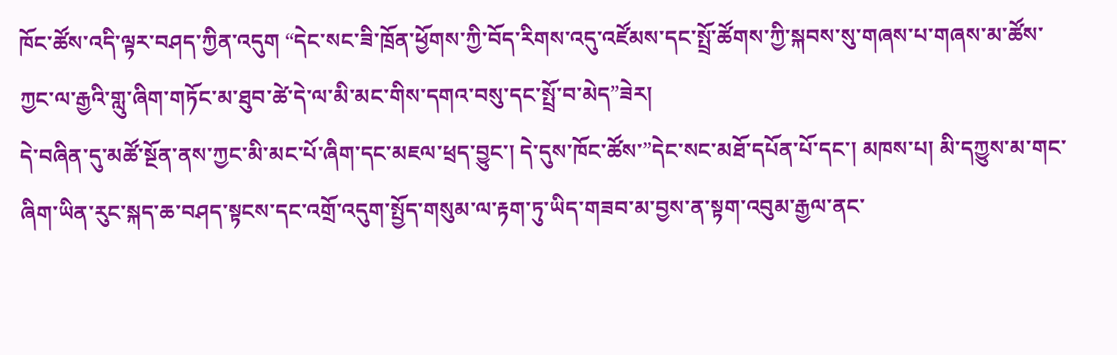ཁོང་ཚོས་འདི་ལྟར་བཤད་ཀྱིན་འདུག “དེང་སང་ཟི་ཁྲོན་ཕྱོགས་ཀྱི་བོད་རིགས་འདུ་འཛོམས་དང་སྤྲོ་ཚོགས་ཀྱི་སྐབས་སུ་གཞས་པ་གཞས་མ་ཚོས་ཀྱང་ལ་རྒྱའི་གླུ་ཞིག་གཏོང་མ་ཐུབ་ཚེ་དེ་ལ་མི་མང་གིས་དགའ་བསུ་དང་སྤྲོ་བ་མེད”ཟེར།
དེ་བཞིན་དུ་མཚོ་སྔོན་ནས་ཀྱང་མི་མང་པོ་ཞིག་དང་མཇལ་ཕྲད་བྱུང་། དེ་དུས་ཁོང་ཚོས་”དེང་སང་མཐོ་དཔོན་པོ་དང་། མཁས་པ། མི་དཀྱུས་མ་གང་ཞིག་ཡིན་རུང་སྐད་ཆ་བཤད་སྟངས་དང་འགྲོ་འདུག་སྤྱོད་གསུམ་ལ་རྟག་ཏུ་ཡིད་གཟབ་མ་བྱས་ན་སྟག་འབུམ་རྒྱལ་ནང་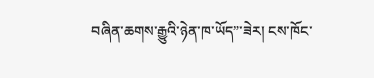བཞིན་ཆགས་རྒྱུའི་ཉེན་ཁ་ཡོད”་ཟེར། ངས་ཁོང་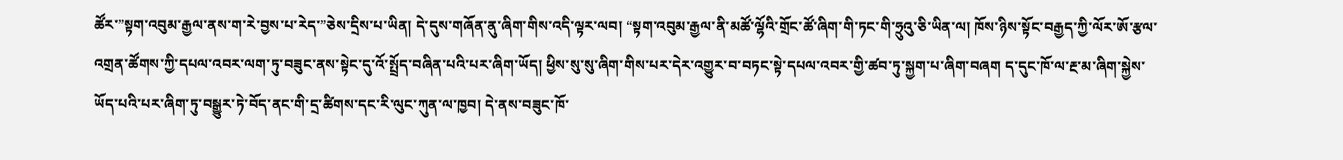ཚོར་”སྟག་འབུམ་རྒྱལ་ནས་ག་རེ་བྱས་པ་རེད་”ཅེས་དྲིས་པ་ཡིན། དེ་དུས་གཞོན་ནུ་ཞིག་གིས་འདི་ལྟར་ལབ། “སྟག་འབུམ་རྒྱལ་ནི་མཚོ་ལྷོའི་གྲོང་ཚོ་ཞིག་གི་ཏང་གི་ཧྲུའུ་ཅི་ཡིན་ལ། ཁོས་ཉིས་སྟོང་བརྒྱད་ཀྱི་ལོར་ཨོ་རྩལ་འགྲན་ཚོགས་ཀྱི་དཔལ་འབར་ལག་ཏུ་བཟུང་ནས་སྟེང་དུ་འོ་སྤྲོད་བཞིན་པའི་པར་ཞིག་ཡོད། ཕྱིས་སུ་སུ་ཞིག་གིས་པར་དེར་འགྱུར་བ་བཏང་སྟེ་དཔལ་འབར་གྱི་ཚབ་ཏུ་སྐྱག་པ་ཞིག་བཞག ད་དུང་ཁོ་ལ་རྔ་མ་ཞིག་སྐྱེས་ཡོད་པའི་པར་ཞིག་ཏུ་བསྒྱུར་ཏེ་བོད་ནང་གི་དྲ་ཚིགས་དང་རི་ལུང་ཀུན་ལ་ཁྱབ། དེ་ནས་བཟུང་ཁོ་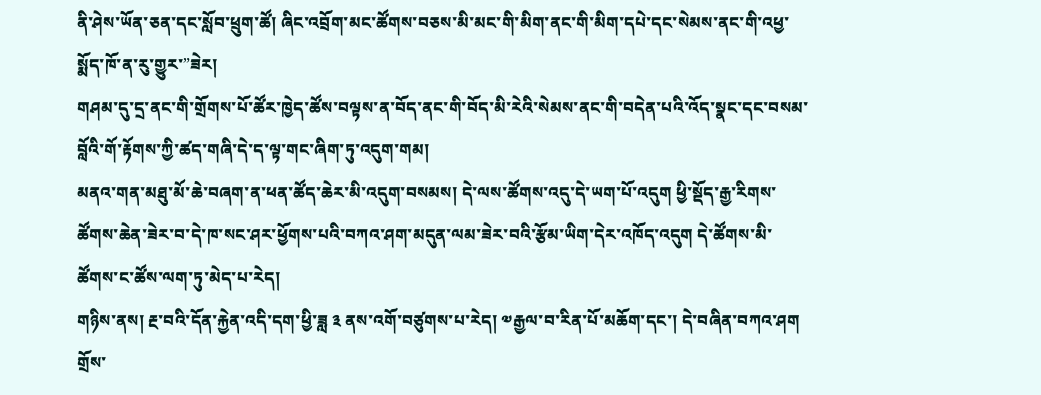ནི་ཤེས་ཡོན་ཅན་དང་སློབ་ཕྲུག་ཚོ། ཞིང་འབྲོག་མང་ཚོགས་བཅས་མི་མང་གི་མིག་ནང་གི་མིག་དཔེ་དང་སེམས་ནང་གི་འཕྱ་སྨོད་ཁོ་ན་རུ་གྱུར་”ཟེར།
གཤམ་དུ་དྲ་ནང་གི་གྲོགས་པོ་ཚོར་ཁྱེད་ཚོས་བལྟས་ན་བོད་ནང་གི་བོད་མི་རེའི་སེམས་ནང་གི་བདེན་པའི་འོད་སྣང་དང་བསམ་བློའི་གོ་རྟོགས་ཀྱི་ཚད་གཞི་དེ་ད་ལྟ་གང་ཞིག་ཏུ་འདུག་གམ།
མནའ་གན་མཐུ་མོ་ཆེ་བཞག་ན་ཕན་ཚོད་ཆེར་མི་འདུག་བསམས། དེ་ལས་ཚོགས་འདུ་དེ་ཡག་པོ་འདུག ཕྱི་སྡོད་རྒྱ་རིགས་ཚོགས་ཆེན་ཟེར་བ་དེ་ཁ་སང་ཤར་ཕྱོགས་པའི་བཀའ་ཤག་མདུན་ལམ་ཟེར་བའི་རྩོམ་ཡིག་དེར་འཁོད་འདུག དེ་ཚོགས་མི་ཚོགས་ང་ཚོས་ལག་ཏུ་མེད་པ་རེད།
གཉིས་ནས། རྔ་བའི་དོན་རྐྱེན་འདི་དག་ཕྱི་ཟླ ༣ ནས་འགོ་བཙུགས་པ་རེད། ༧རྒྱལ་བ་རིན་པོ་མཆོག་དང་། དེ་བཞིན་བཀའ་ཤག གྲོས་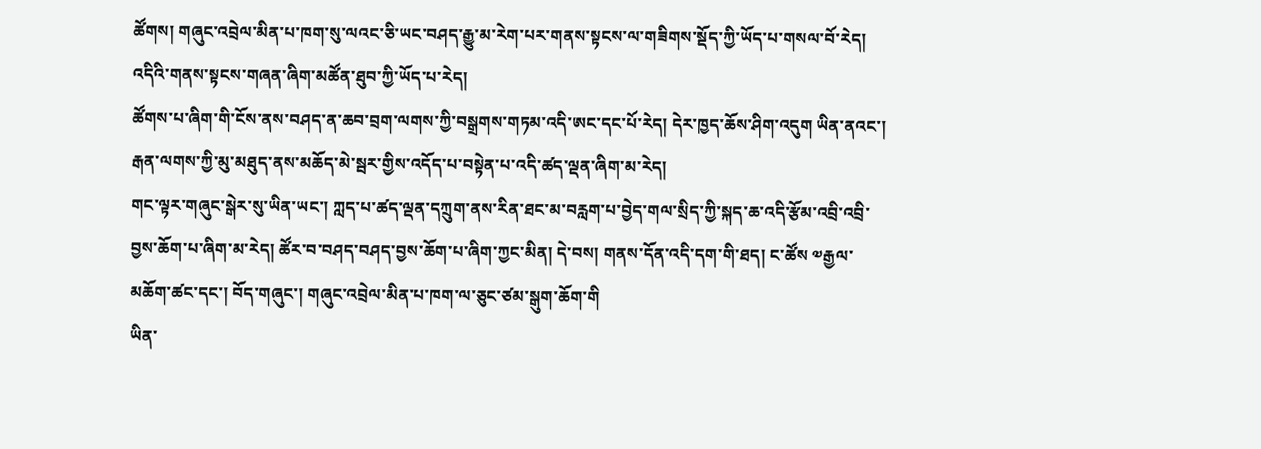ཚོགས། གཞུང་འབྲེལ་མིན་པ་ཁག་སུ་ལའང་ཅི་ཡང་བཤད་རྒྱུ་མ་རེག་པར་གནས་སྟངས་ལ་གཟིགས་སྡོད་ཀྱི་ཡོད་པ་གསལ་བོ་རེད། འདིའི་གནས་སྟངས་གཞན་ཞིག་མཚོན་ཐུབ་ཀྱི་ཡོད་པ་རེད།
ཚོགས་པ་ཞིག་གི་ངོས་ནས་བཤད་ན་ཆབ་བྲག་ལགས་ཀྱི་བསྒྲགས་གཏམ་འདི་ཨང་དང་པོ་རེད། དེར་ཁྱད་ཆོས་ཤིག་འདུག ཡིན་ནའང་། རྒན་ལགས་ཀྱི་མུ་མཐུད་ནས་མཆོད་མེ་སྦར་གྱིས་འདོད་པ་བསྟེན་པ་འདི་ཚད་ལྡན་ཞིག་མ་རེད།
གང་ལྟར་གཞུང་སྒེར་སུ་ཡིན་ཡང་། ཀླད་པ་ཚད་ལྡན་དཀྲུག་ནས་རིན་ཐང་མ་བརླག་པ་བྱེད་གལ་སྲིད་ཀྱི་སྐད་ཆ་འདི་རྩོམ་འབྲི་འབྲི་བྱས་ཆོག་པ་ཞིག་མ་རེད། ཚོར་བ་བཤད་བཤད་བྱས་ཆོག་པ་ཞིག་ཀྱང་མིན། དེ་བས། གནས་དོན་འདི་དག་གི་ཐད། ང་ཚོས ༧རྒྱལ་མཆོག་ཚང་དང་། བོད་གཞུང་། གཞུང་འབྲེལ་མིན་པ་ཁག་ལ་ཅུང་ཙམ་སྒུག་ཆོག་གི
ཡིན་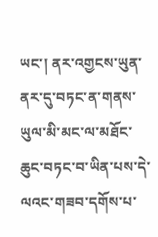ཡང་། ནར་འགྱངས་ཡུན་ནར་དུ་བཏང་ན་གནས་ཡུལ་མི་མང་ལ་མཐོང་ཆུང་བཏང་བ་ཡིན་པས་དེ་ལའང་གཟབ་དགོས་པ་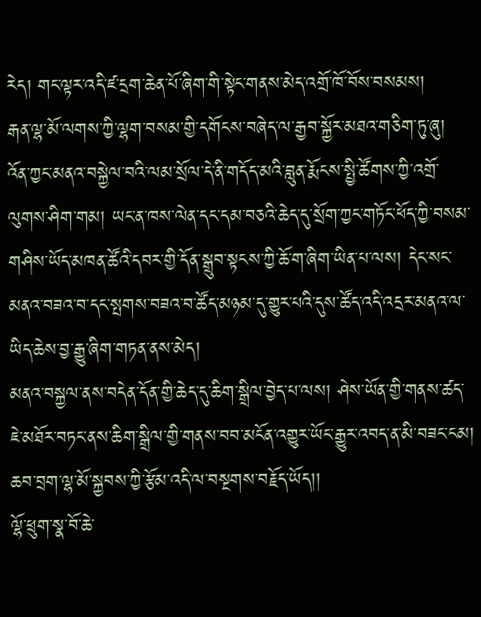རེད། གང་ལྟར་འདི་ཛ་དྲག་ཆེན་པོ་ཞིག་གི་སྟེང་གནས་མེད་འགྲོ་ཁོ་བོས་བསམས།
རྒན་ལྷ་མོ་ལགས་ཀྱི་ལྷག་བསམ་གྱི་དགོངས་བཞེད་ལ་རྒྱབ་སྐྱོར་མཐའ་གཅིག་ཏུ་ཞུ།
འོན་ཀྱང་མནའ་བསྐྱེལ་བའི་ལམ་སྲོལ་དེ་ནི་གདོད་མའི་བླུན་རྨོངས་སྤྱི་ཚོགས་ཀྱི་འགྲོ་ལུགས་ཤིག་གམ། ཡང་ན་ཁས་ལེན་དང་དམ་བཅའི་ཆེད་དུ་སྲོག་ཀྱང་གཏོང་ཕོད་ཀྱི་བསམ་གཤིས་ཡོད་མཁན་ཚོའི་དབར་གྱི་དོན་སྒྲུབ་སྟངས་ཀྱི་ཆོ་ག་ཞིག་ཡིན་པ་ལས། དེང་སང་མནའ་བཟའ་བ་དང་སྤགས་བཟའ་བ་ཚོད་མཉམ་དུ་གྱུར་པའི་དུས་ཚོད་འདི་འདྲར་མནའ་ལ་ཡིད་ཆེས་བྱ་རྒྱུ་ཞིག་གཏན་ནས་མེད།
མནའ་བསྐྱལ་ནས་བདེན་དོན་གྱི་ཆེད་དུ་ཆིག་སྒྲིལ་བྱེད་པ་ལས། ཤེས་ཡོན་གྱི་གནས་ཚད་ཇེ་མཐོར་བཏང་ནས་ཆིག་སྒྲིལ་གྱི་གནས་བབ་མངོན་འགྱུར་ཡོང་རྒྱུར་འབད་ན་མི་བཟང་ངམ།
ཆབ་བྲག་ལྷ་མོ་སྐྱབས་ཀྱི་རྩོམ་འདི་ལ་བསྔགས་བརྗོད་ཡོད།།
ལྷོ་ཕྲུག་སྣ་བོ་ཆེ་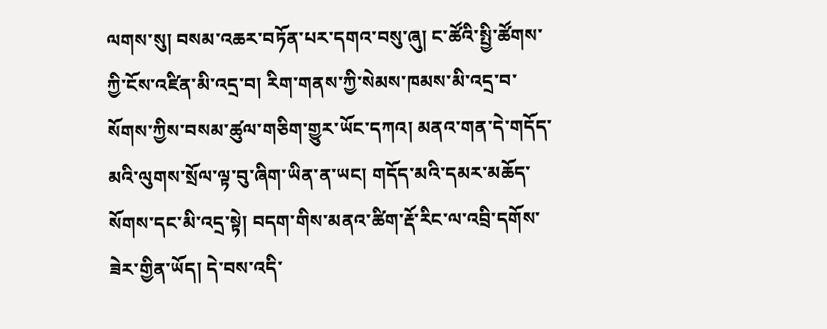ལགས་སུ། བསམ་འཆར་བཏོན་པར་དགའ་བསུ་ཞུ། ང་ཚོའི་སྤྱི་ཚོགས་ཀྱི་ངོས་འཛིན་མི་འདྲ་བ། རིག་གནས་ཀྱི་སེམས་ཁམས་མི་འདྲ་བ་སོགས་ཀྱིས་བསམ་ཚུལ་གཅིག་གྱུར་ཡོང་དཀའ། མནའ་གན་དེ་གདོད་མའི་ལུགས་སྲོལ་ལྟ་བུ་ཞིག་ཡིན་ན་ཡང། གདོད་མའི་དམར་མཆོད་སོགས་དང་མི་འདྲ་སྟེ། བདག་གིས་མནའ་ཚིག་རྡོ་རིང་ལ་འབྲི་དགོས་ཟེར་གྱིན་ཡོད། དེ་བས་འདི་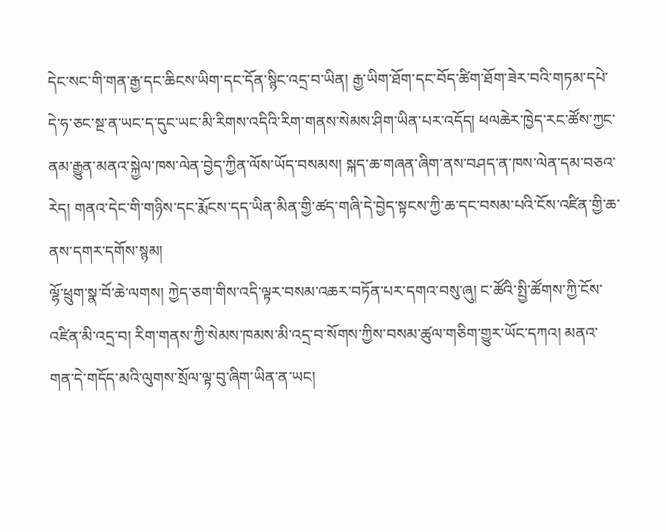དེང་སང་གི་གན་རྒྱ་དང་ཆིངས་ཡིག་དང་དོན་སྙིང་འདྲ་བ་ཡིན། རྒྱ་ཡིག་ཐོག་དང་བོད་ཚིག་ཐོག་ཟེར་བའི་གཏམ་དཔེ་དེ་ཧ་ཅང་སྔ་ན་ཡང་ད་དུང་ཡང་མི་རིགས་འདིའི་རིག་གནས་སེམས་ཤིག་ཡིན་པར་འདོད། ཕལཆེར་ཁྱེད་རང་ཚོས་ཀྱང་ནམ་རྒྱུན་མནའ་སྐྱེལ་ཁས་ལེན་བྱེད་ཀྱིན་ལོས་ཡོད་བསམས། སྐད་ཆ་གཞན་ཞིག་ནས་བཤད་ན་ཁས་ལེན་དམ་བཅའ་རེད། གནའ་དེང་གི་གཉིས་དང་རྨོངས་དད་ཡིན་མིན་གྱི་ཚད་གཞི་དེ་བྱེད་སྟངས་ཀྱི་ཆ་དང་བསམ་པའི་ངོས་འཛིན་གྱི་ཆ་ནས་དགར་དགོས་སྙམ།
ལྷོ་ཕྲུག་སྣ་བོ་ཆེ་ལགས། ཀྱེད་ཅག་གིས་འདི་ལྟར་བསམ་འཆར་བཏོན་པར་དགའ་བསུ་ཞུ། ང་ཚོའི་སྤྱི་ཚོགས་ཀྱི་ངོས་འཛིན་མི་འདྲ་བ། རིག་གནས་ཀྱི་སེམས་ཁམས་མི་འདྲ་བ་སོགས་ཀྱིས་བསམ་ཚུལ་གཅིག་གྱུར་ཡོང་དཀའ། མནའ་གན་དེ་གདོད་མའི་ལུགས་སྲོལ་ལྟ་བུ་ཞིག་ཡིན་ན་ཡང།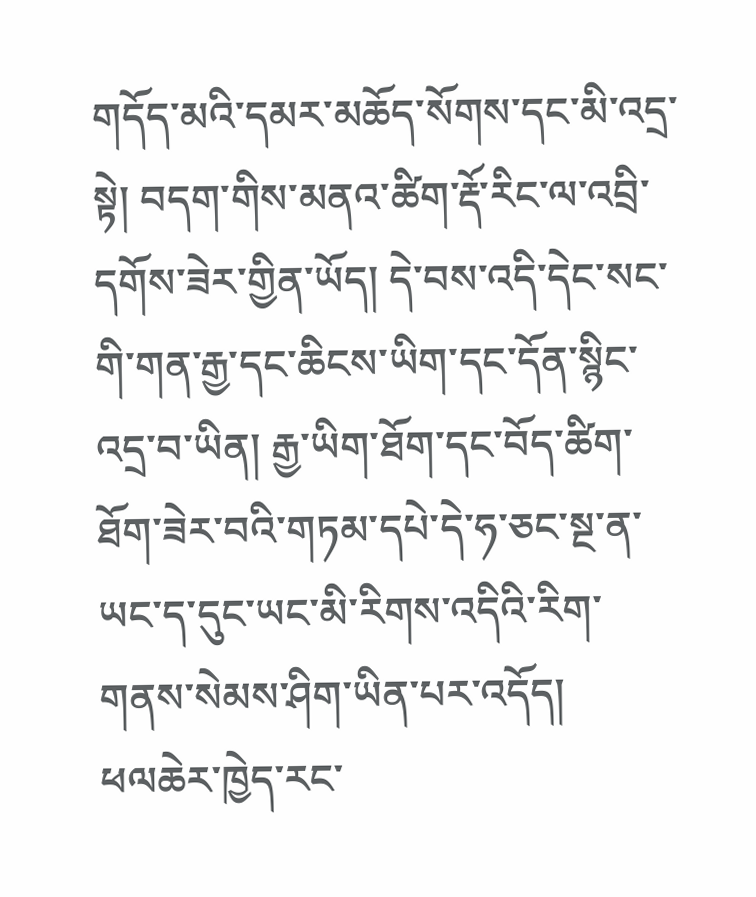གདོད་མའི་དམར་མཆོད་སོགས་དང་མི་འདྲ་སྟེ། བདག་གིས་མནའ་ཚིག་རྡོ་རིང་ལ་འབྲི་དགོས་ཟེར་གྱིན་ཡོད། དེ་བས་འདི་དེང་སང་གི་གན་རྒྱ་དང་ཆིངས་ཡིག་དང་དོན་སྙིང་འདྲ་བ་ཡིན། རྒྱ་ཡིག་ཐོག་དང་བོད་ཚིག་ཐོག་ཟེར་བའི་གཏམ་དཔེ་དེ་ཧ་ཅང་སྔ་ན་ཡང་ད་དུང་ཡང་མི་རིགས་འདིའི་རིག་གནས་སེམས་ཤིག་ཡིན་པར་འདོད། ཕལཆེར་ཁྱེད་རང་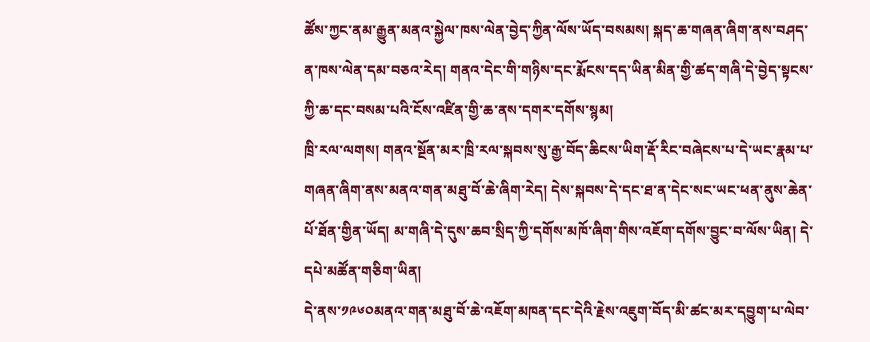ཚོས་ཀྱང་ནམ་རྒྱུན་མནའ་སྐྱེལ་ཁས་ལེན་བྱེད་ཀྱིན་ལོས་ཡོད་བསམས། སྐད་ཆ་གཞན་ཞིག་ནས་བཤད་ན་ཁས་ལེན་དམ་བཅའ་རེད། གནའ་དེང་གི་གཉིས་དང་རྨོངས་དད་ཡིན་མིན་གྱི་ཚད་གཞི་དེ་བྱེད་སྟངས་ཀྱི་ཆ་དང་བསམ་པའི་ངོས་འཛིན་གྱི་ཆ་ནས་དགར་དགོས་སྙམ།
ཁྲི་རལ་ལགས། གནའ་སྔོན་མར་ཁྲི་རལ་སྐབས་སུ་རྒྱ་བོད་ཆིངས་ཡིག་རྡོ་རིང་བཞེངས་པ་དེ་ཡང་རྣམ་པ་གཞན་ཞིག་ནས་མནའ་གན་མཐུ་བོ་ཆེ་ཞིག་རེད། དེས་སྐབས་དེ་དང་ཐ་ན་དེང་སང་ཡང་ཕན་ནུས་ཆེན་པོ་ཐོན་གྱིན་ཡོད། མ་གཞི་དེ་དུས་ཆབ་སྲིད་ཀྱི་དགོས་མཁོ་ཞིག་གིས་འཇོག་དགོས་བྱུང་བ་ལོས་ཡིན། དེ་དཔེ་མཚོན་གཅིག་ཡིན།
དེ་ནས་༡༩༦༠མནའ་གན་མཐུ་བོ་ཆེ་འཇོག་མཁན་དང་དེའི་རྗེས་འཇུག་བོད་མི་ཚང་མར་དབྱུག་པ་ལེབ་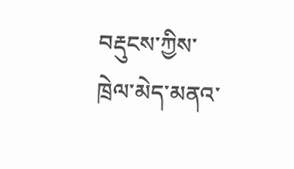བརྡུངས་ཀྱིས་ཁྲེལ་མེད་མནའ་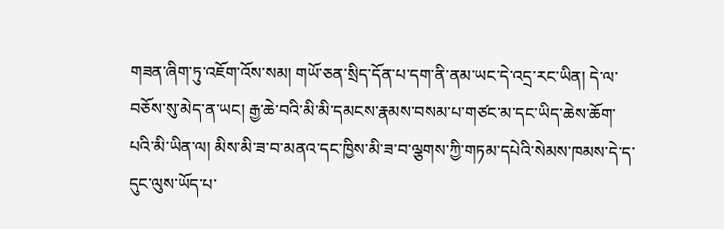གཟན་ཞིག་ཏུ་འཇོག་འོས་སམ། གཡོ་ཅན་སྲིད་དོན་པ་དག་ནི་ནམ་ཡང་དེ་འདྲ་རང་ཡིན། དེ་ལ་བཅོས་སུ་མེད་ན་ཡང། རྒྱ་ཆེ་བའི་མི་མི་དམངས་རྣམས་བསམ་པ་གཙང་མ་དང་ཡིད་ཆེས་ཆོག་པའི་མི་ཡིན་ལ། མིས་མི་ཟ་བ་མནའ་དང་ཁྱིས་མི་ཟ་བ་ལྕགས་ཀྱི་གཏམ་དཔེའི་སེམས་ཁམས་དེ་ད་དུང་ལུས་ཡོད་པ་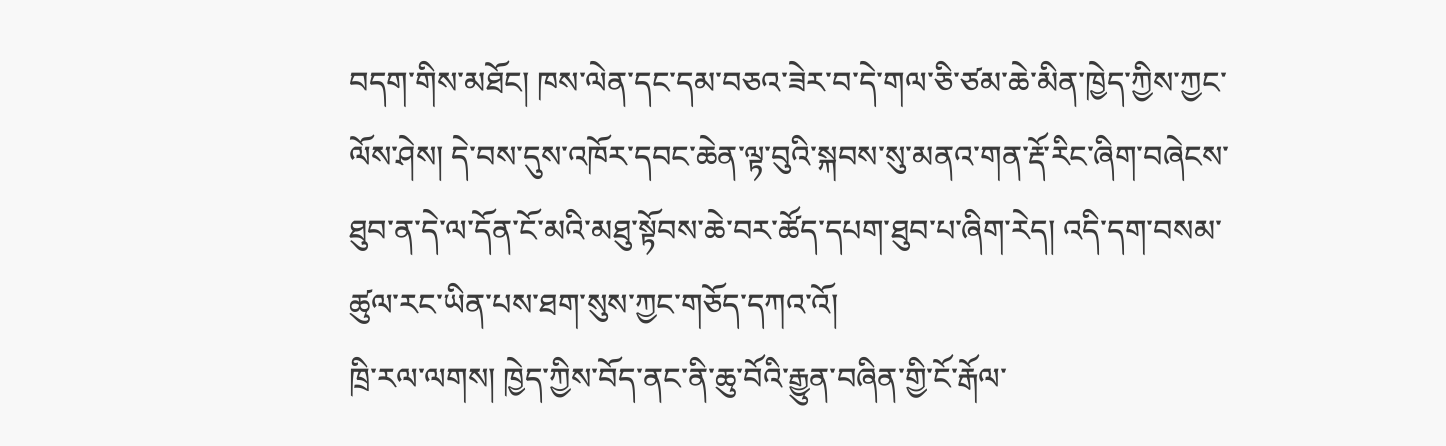བདག་གིས་མཐོང། ཁས་ལེན་དང་དམ་བཅའ་ཟེར་བ་དེ་གལ་ཅི་ཙམ་ཆེ་མིན་ཁྱེད་ཀྱིས་ཀྱང་ལོས་ཤེས། དེ་བས་དུས་འཁོར་དབང་ཆེན་ལྟ་བུའི་སྐབས་སུ་མནའ་གན་རྡོ་རིང་ཞིག་བཞེངས་ཐུབ་ན་དེ་ལ་དོན་ངོ་མའི་མཐུ་སྟོབས་ཆེ་བར་ཚོད་དཔག་ཐུབ་པ་ཞིག་རེད། འདི་དག་བསམ་ཚུལ་རང་ཡིན་པས་ཐག་སུས་ཀྱང་གཅོད་དཀའ་འོ།
ཁྲི་རལ་ལགས། ཁྱེད་ཀྱིས་བོད་ནང་ནི་ཆུ་བོའི་རྒྱུན་བཞིན་གྱི་ངོ་རྒོལ་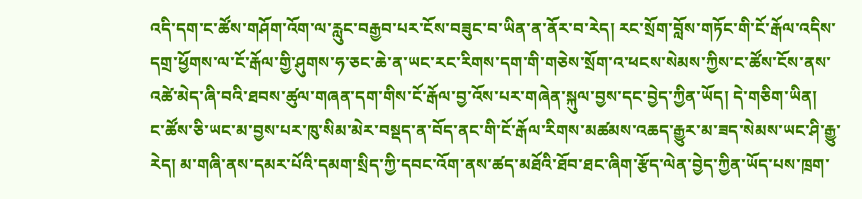འདི་དག་ང་ཚོས་གཤོག་འོག་ལ་རླུང་བརྒྱབ་པར་ངོས་བཟུང་བ་ཡིན་ན་ནོར་བ་རེད། རང་སྲོག་བློས་གཏོང་གི་ངོ་རྒོལ་འདིས་དགྲ་ཕྱོགས་ལ་ངོ་རྒོལ་གྱི་ཤུགས་ཧ་ཅང་ཆེ་ན་ཡང་རང་རིགས་དག་གི་གཅེས་སྲོག་འ་ཕངས་སེམས་ཀྱིས་ང་ཚོས་ངོས་ནས་འཚེ་མེད་ཞི་བའི་ཐབས་ཚུལ་གཞན་དག་གིས་ངོ་རྒོལ་བྱ་འོས་པར་གཞེན་སྐུལ་བྱས་དང་བྱེད་ཀྱིན་ཡོད། དེ་གཅིག་ཡིན།
ང་ཚོས་ཅི་ཡང་མ་བྱས་པར་ཁུ་སིམ་མེར་བསྡད་ན་བོད་ནང་གི་ངོ་རྒོལ་རིགས་མཚམས་འཆད་རྒྱུར་མ་ཟད་སེམས་ཡང་ཤི་རྒྱུ་རེད། མ་གཞི་ནས་དམར་པོའི་དམག་སྲིད་ཀྱི་དབང་འོག་ནས་ཚད་མཐོའི་ཐོབ་ཐང་ཞིག་རྩོད་ལེན་བྱེད་ཀྱིན་ཡོད་པས་ཁྲག་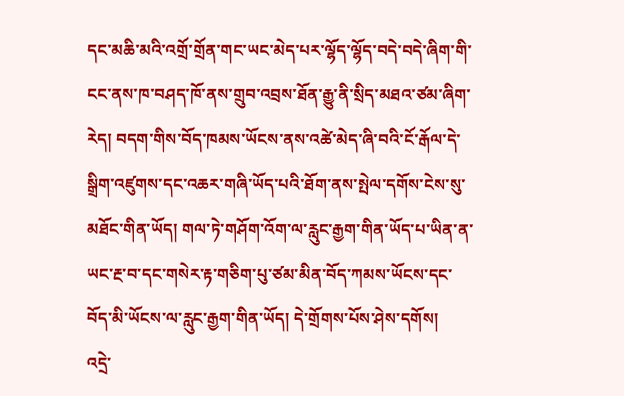དང་མཆི་མའི་འགྲོ་གྲོན་གང་ཡང་མེད་པར་ལྷོད་ལྷོད་བདེ་བདེ་ཞིག་གི་ངང་ནས་ཁ་བཤད་ཁོ་ནས་གྲུབ་འབྲས་ཐོན་རྒྱུ་ནི་སྲིད་མཐའ་ཙམ་ཞིག་རེད། བདག་གིས་བོད་ཁམས་ཡོངས་ནས་འཚེ་མེད་ཞི་བའི་ངོ་རྒོལ་དེ་སྒྲིག་འཛུགས་དང་འཆར་གཞི་ཡོད་པའི་ཐོག་ནས་སྤེལ་དགོས་ངེས་སུ་མཐོང་གིན་ཡོད། གལ་ཏེ་གཤོག་འོག་ལ་རླུང་རྒྱག་གིན་ཡོད་པ་ཡིན་ན་ཡང་རྔ་བ་དང་གསེར་རྟ་གཅིག་པུ་ཙམ་མིན་བོད་ཀམས་ཡོངས་དང་བོད་མི་ཡོངས་ལ་རླུང་རྒྱག་གིན་ཡོད། དེ་གྲོགས་པོས་ཤེས་དགོས།
འདྲེ་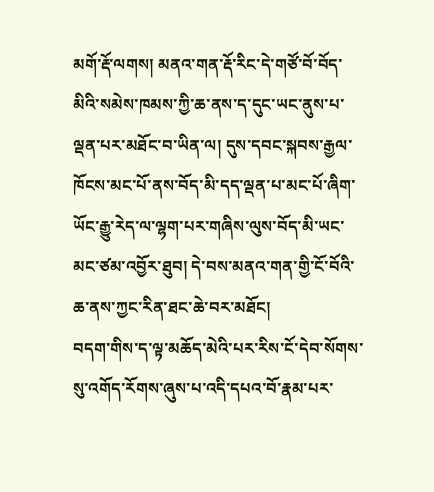མགོ་རྡོ་ལགས། མནའ་གན་རྡོ་རིང་དེ་གཙོ་བོ་བོད་མིའི་སམེས་ཁམས་ཀྱི་ཆ་ནས་ད་དུང་ཡང་ནུས་པ་ལྡན་པར་མཐོང་བ་ཡིན་ལ། དུས་དབང་སྐབས་རྒྱལ་ཁོངས་མང་པོ་ནས་བོད་མི་དད་ལྡན་པ་མང་པོ་ཞིག་ཡོང་རྒྱུ་རེད་ལ་ལྷག་པར་གཞིས་ལུས་བོད་མི་ཡང་མང་ཙམ་འབྱོར་ཐུབ། དེ་བས་མནའ་གན་གྱི་ངོ་བོའི་ཆ་ནས་ཀྱང་རིན་ཐང་ཆེ་བར་མཐོང།
བདག་གིས་ད་ལྟ་མཆོད་མེའི་པར་རིས་ངོ་དེབ་སོགས་སུ་འགོད་རོགས་ཞུས་པ་འདི་དཔའ་བོ་རྣམ་པར་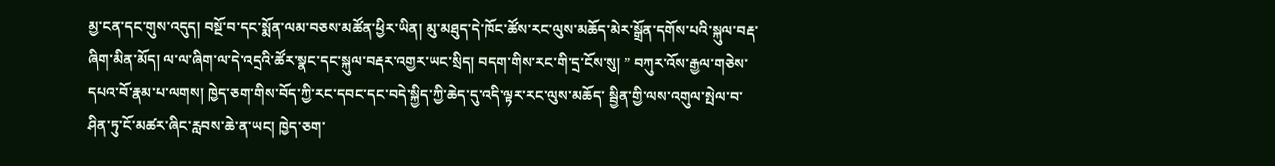མྱ་ངན་དང་གུས་འདུད། བསྔོ་བ་དང་སྨོན་ལམ་བཅས་མཚོན་ཕྱིར་ཡིན། མུ་མཐུད་དེ་ཁོང་ཚོས་རང་ལུས་མཆོད་མེར་སྒྲོན་དགོས་པའི་སྐུལ་བརྡ་ཞིག་མིན་མོད། ལ་ལ་ཞིག་ལ་དེ་འདྲའི་ཚོར་སྣང་དང་སྐུལ་བརྡར་འགྱར་ཡང་སྲིད། བདག་གིས་རང་གི་དྲ་ངོས་སུ། ” བཀུར་འོས་རྒྱལ་གཅེས་དཔའ་བོ་རྣམ་པ་ལགས། ཁྱེད་ཅག་གིས་བོད་ཀྱི་རང་དབང་དང་བདེ་སྐྱིད་ཀྱི་ཆེད་དུ་འདི་ལྟར་རང་ལུས་མཆོད་ སྦྱིན་གྱི་ལས་འགུལ་སྤེལ་བ་ཤིན་ཏུ་ངོ་མཚར་ཞིང་རླབས་ཆེ་ན་ཡང། ཁྱེད་ཅག་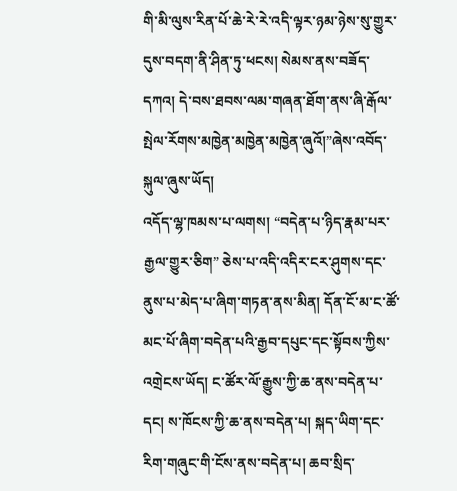གི་མི་ལུས་རིན་པོ་ཆེ་རེ་རེ་འདི་ལྟར་ཉམ་ཉེས་སུ་གྱུར་དུས་བདག་ནི་ཤིན་ཏུ་ཕངས། སེམས་ནས་བཟོད་དཀའ། དེ་བས་ཐབས་ལམ་གཞན་ཐོག་ནས་ཞི་རྒོལ་སྤེལ་རོགས་མཁྱེན་མཁྱེན་མཁྱེན་ཞུའོ།”ཞེས་འབོད་སྐུལ་ཞུས་ཡོད།
འདོད་ལྷ་ཁམས་པ་ལགས། “བདེན་པ་ཉིད་རྣམ་པར་རྒྱལ་གྱུར་ཅིག” ཅེས་པ་འདི་འདིར་ངར་ཤུགས་དང་ནུས་པ་མེད་པ་ཞིག་གཏན་ནས་མིན། དོན་ངོ་མ་ང་ཚོ་མང་པོ་ཞིག་བདེན་པའི་རྒྱབ་དཔུང་དང་སྟོབས་ཀྱིས་འགྲེངས་ཡོད། ང་ཚོར་ལོ་རྒྱུས་ཀྱི་ཆ་ནས་བདེན་པ་དང། ས་ཁོངས་ཀྱི་ཆ་ནས་བདེན་པ། སྐད་ཡིག་དང་རིག་གཞུང་གི་ངོས་ནས་བདེན་པ། ཆབ་སྲིད་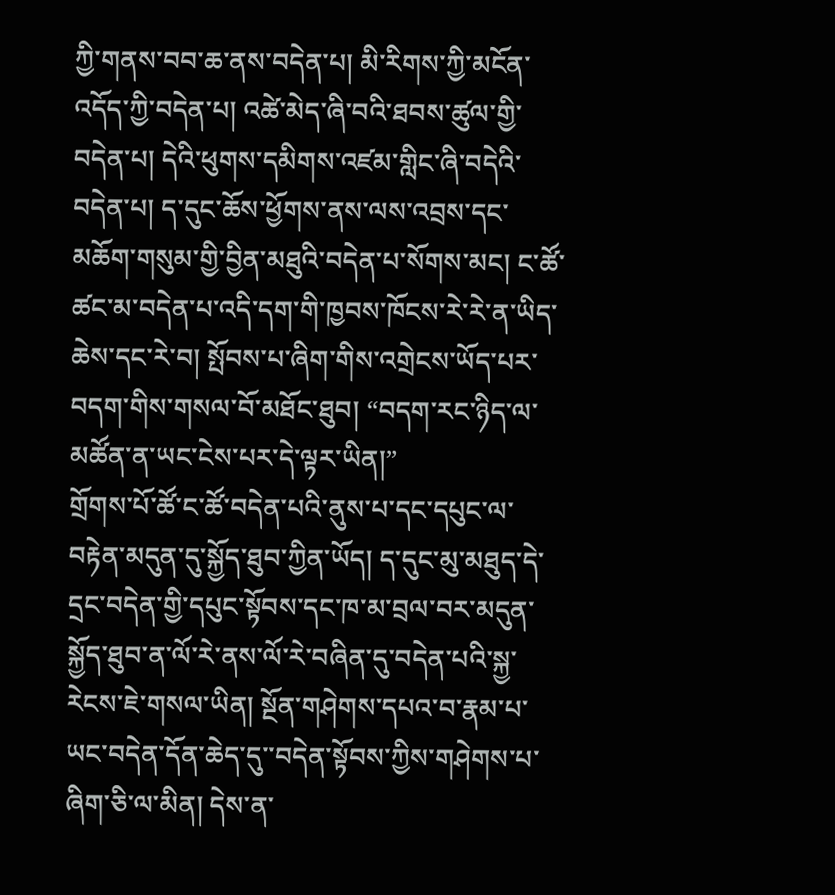ཀྱི་གནས་བབ་ཆ་ནས་བདེན་པ། མི་རིགས་ཀྱི་མངོན་འདོད་ཀྱི་བདེན་པ། འཚེ་མེད་ཞི་བའི་ཐབས་ཚུལ་གྱི་བདེན་པ། དེའི་ཕུགས་དམིགས་འཛམ་གླིང་ཞི་བདེའི་བདེན་པ། ད་དུང་ཆོས་ཕྱོགས་ནས་ལས་འབྲས་དང་མཆོག་གསུམ་གྱི་བྱིན་མཐུའི་བདེན་པ་སོགས་མང། ང་ཚོ་ཚང་མ་བདེན་པ་འདི་དག་གི་ཁྱབས་ཁོངས་རེ་རེ་ན་ཡིད་ཆེས་དང་རེ་བ། སྤོབས་པ་ཞིག་གིས་འགྲེངས་ཡོད་པར་བདག་གིས་གསལ་བོ་མཐོང་ཐུབ། “བདག་རང་ཉིད་ལ་མཚོན་ན་ཡང་ངེས་པར་དེ་ལྟར་ཡིན།”
གྲོགས་པོ་ཚོ་ང་ཚོ་བདེན་པའི་ནུས་པ་དང་དཔུང་ལ་བརྟེན་མདུན་དུ་སྐྱོད་ཐུབ་ཀྱིན་ཡོད། ད་དུང་མུ་མཐུད་དེ་དྲང་བདེན་གྱི་དཔུང་སྟོབས་དང་ཁ་མ་བྲལ་བར་མདུན་སྐྱོད་ཐུབ་ན་ལོ་རེ་ནས་ལོ་རེ་བཞིན་དུ་བདེན་པའི་སྐྱ་རེངས་ཇེ་གསལ་ཡིན། སྔོན་གཤེགས་དཔའ་བ་རྣམ་པ་ཡང་བདེན་དོན་ཆེད་དུ་་བདེན་སྟོབས་ཀྱིས་གཤེགས་པ་ཞིག་ཅི་ལ་མིན། དེས་ན་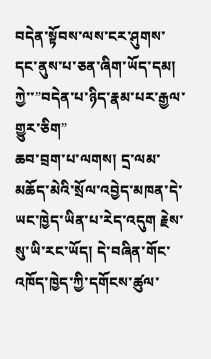བདེན་སྟོབས་ལས་ངར་ཤུགས་དང་ནུས་པ་ཅན་ཞིག་ཡོད་དམ། ཀྱེ་་”བདེན་པ་ཉིད་རྣམ་པར་རྒྱལ་གྱུར་ཅིག”
ཆབ་བྲག་པ་ལགས། དྲ་ལམ་མཆོད་མེའི་སྲོལ་འབྱེད་མཁན་དེ་ཡང་ཁྱེད་ཡིན་པ་རེད་འདུག རྗེས་སུ་ཡི་རང་ཡོད། དེ་བཞིན་གོང་འཁོད་ཁྱེད་ཀྱི་དགོངས་ཚུལ་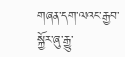གཞན་དག་ལའང་རྒྱབ་སྐྱོར་ཞུ་རྒྱུ་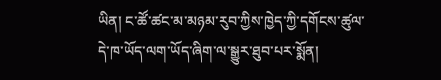ཡིན། ང་ཚོ་ཚང་མ་མཉམ་རུབ་ཀྱིས་ཁྱེད་ཀྱི་དགོངས་ཚུལ་དེ་ཁ་ཡོད་ལག་ཡོད་ཞིག་ལ་སྒྱུར་ཐུབ་པར་སྨོན།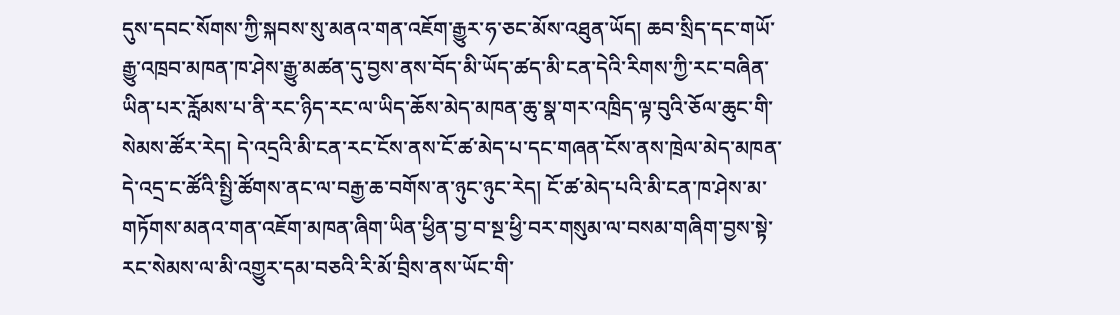དུས་དབང་སོགས་ཀྱི་སྐབས་སུ་མནའ་གན་འཇོག་རྒྱུར་ཧ་ཅང་མོས་འཐུན་ཡོད། ཆབ་སྲིད་དང་གཡོ་རྒྱུ་འཁྲབ་མཁན་ཁ་ཤེས་རྒྱུ་མཚན་དུ་བྱས་ནས་བོད་མི་ཡོད་ཚད་མི་ངན་དེའི་རིགས་ཀྱི་རང་བཞིན་ཡིན་པར་རློམས་པ་ནི་རང་ཉིད་རང་ལ་ཡིད་ཆོས་མེད་མཁན་ཆུ་སྣ་གར་འཁྲིད་ལྟ་བུའི་ཅོལ་ཆུང་གི་སེམས་ཚོར་རེད། དེ་འདྲའི་མི་ངན་རང་ངོས་ནས་ངོ་ཚ་མེད་པ་དང་གཞན་ངོས་ནས་ཁྲེལ་མེད་མཁན་དེ་འདྲ་ང་ཚོའི་སྤྱི་ཚོགས་ནང་ལ་བརྒྱ་ཆ་བགོས་ན་ཉུང་ཉུང་རེད། ངོ་ཚ་མེད་པའི་མི་ངན་ཁ་ཤེས་མ་གཏོགས་མནའ་གན་འཇོག་མཁན་ཞིག་ཡིན་ཕྱིན་བྱ་བ་སྔ་ཕྱི་བར་གསུམ་ལ་བསམ་གཞིག་བྱས་སྟེ་རང་སེམས་ལ་མི་འགྱུར་དམ་བཅའི་རི་མོ་བྲིས་ནས་ཡོང་གི་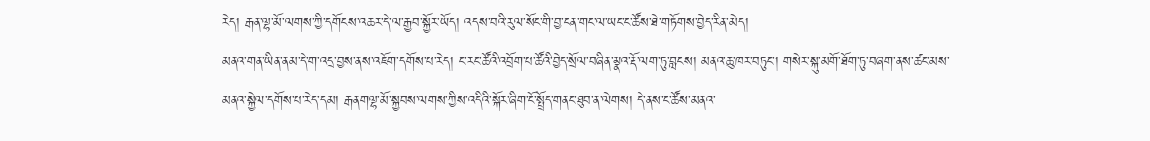རེད། རྒན་ལྷ་མོ་ལགས་ཀྱི་དགོངས་འཆར་དེ་ལ་རྒྱབ་སྐྱོར་ཡོད། འདས་བའི་རུལ་སོང་གི་བྱ་ངན་གང་ལ་ཡང་ང་ཚོས་ཐེ་གཏོགས་བྱེད་རིན་མེད།
མནའ་གན་ཡིན་ནམ་དེ་ག་འདྲ་བྱས་ནས་འཇོག་དགོས་པ་རེད། ང་རང་ཚོའི་འབྲོག་པ་ཚོའི་བྱེད་སྲོལ་བཞིན་མྣའ་རྡོ་ལག་ཏུ་བླངས། མནའ་ཆུ་ཁར་བཏུང་། གསེར་སྐུ་མགོ་ཐོག་ཏུ་བཞག་ནས་ཚང་མས་མནའ་སྐྱེལ་དགོས་པ་རེད་དམ། རྒནགལྷ་མོ་སྐྱབས་ལགས་ཀྱིས་འདིའི་སྐོར་ཞིག་ངོ་སྤྲོད་གནང་ཐུབ་ན་ལེགས། དེ་ནས་ང་ཚོས་མནའ་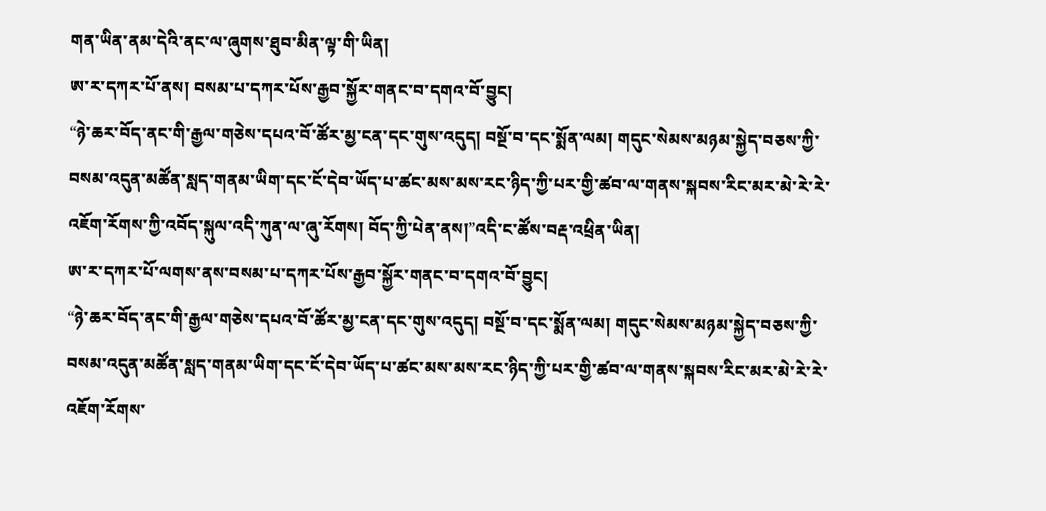གན་ཡིན་ནམ་དེའི་ནང་ལ་ཞུགས་ཐུབ་མིན་ལྟ་གི་ཡིན།
ཨ་ར་དཀར་པོ་ནས། བསམ་པ་དཀར་པོས་རྒྱབ་སྐྱོར་གནང་བ་དགའ་བོ་བྱུང།
“ཉེ་ཆར་བོད་ནང་གི་རྒྱལ་གཅེས་དཔའ་བོ་ཚོར་མྱ་ངན་དང་གུས་འདུད། བསྔོ་བ་དང་སྨོན་ལམ། གདུང་སེམས་མཉམ་སྐྱེད་བཅས་ཀྱི་བསམ་འདུན་མཚོན་སླད་གནམ་ཡིག་དང་ངོ་དེབ་ཡོད་པ་ཚང་མས་མས་རང་ཉིད་ཀྱི་པར་གྱི་ཚབ་ལ་གནས་སྐབས་རིང་མར་མེ་རེ་རེ་འཇོག་རོགས་ཀྱི་འབོད་སྐུལ་འདི་ཀུན་ལ་ཞུ་རོགས། བོད་ཀྱི་པེན་ནས།”འདི་ང་ཚོས་བརྡ་འཕྲིན་ཡིན།
ཨ་ར་དཀར་པོ་ལགས་ནས་བསམ་པ་དཀར་པོས་རྒྱབ་སྐྱོར་གནང་བ་དགའ་བོ་བྱུང།
“ཉེ་ཆར་བོད་ནང་གི་རྒྱལ་གཅེས་དཔའ་བོ་ཚོར་མྱ་ངན་དང་གུས་འདུད། བསྔོ་བ་དང་སྨོན་ལམ། གདུང་སེམས་མཉམ་སྐྱེད་བཅས་ཀྱི་བསམ་འདུན་མཚོན་སླད་གནམ་ཡིག་དང་ངོ་དེབ་ཡོད་པ་ཚང་མས་མས་རང་ཉིད་ཀྱི་པར་གྱི་ཚབ་ལ་གནས་སྐབས་རིང་མར་མེ་རེ་རེ་འཇོག་རོགས་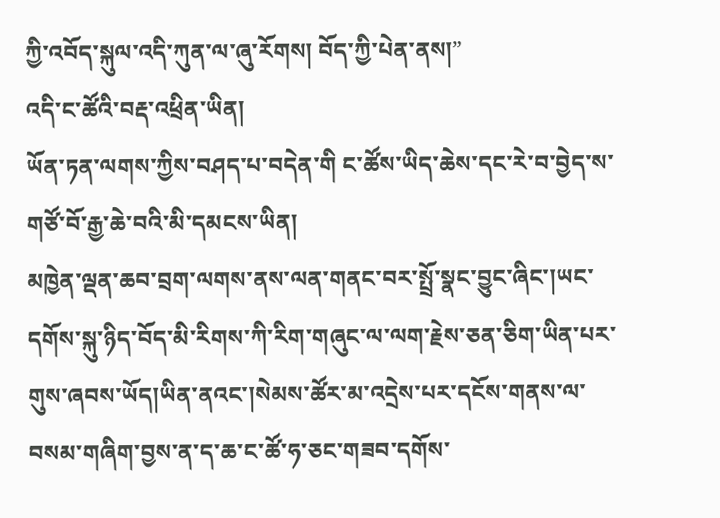ཀྱི་འབོད་སྐུལ་འདི་ཀུན་ལ་ཞུ་རོགས། བོད་ཀྱི་པེན་ནས།”
འདི་ང་ཚོའི་བརྡ་འཕྲིན་ཡིན།
ཡོན་ཏན་ལགས་ཀྱིས་བཤད་པ་བདེན་གི ང་ཚོས་ཡིད་ཆེས་དང་རེ་བ་བྱེད་ས་གཙོ་བོ་རྒྱ་ཆེ་བའི་མི་དམངས་ཡིན།
མཁྱེན་ལྡན་ཆབ་བྲག་ལགས་ནས་ལན་གནང་བར་སྤྲོ་སྣང་བྱུང་ཞིང་།ཡང་དགོས་སྐུ་ཉིད་བོད་མི་རིགས་ཀི་རིག་གཞུང་ལ་ལག་རྗེས་ཅན་ཅིག་ཡིན་པར་གུས་ཞབས་ཡོད།ཡིན་ནའང་།སེམས་ཚོར་མ་འདྲེས་པར་དངོས་གནས་ལ་བསམ་གཞིག་བྱས་ན་ད་ཆ་ང་ཚོ་ཧ་ཅང་གཟབ་དགོས་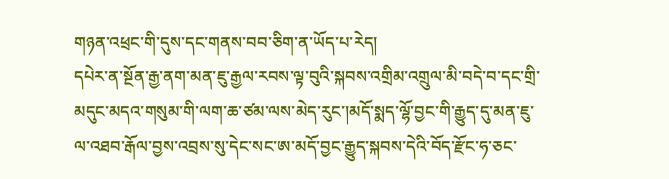གཉན་འཕྲང་གི་དུས་དང་གནས་བབ་ཅིག་ན་ཡོད་པ་རེད།
དཔེར་ན་སྔོན་རྒྱ་ནག་མན་ཇུ་རྒྱལ་རབས་ལྟ་བུའི་སྐབས་འགྲིམ་འགྲུལ་མི་བདེ་བ་དང་གྲི་མདུང་མདའ་གསུམ་གི་ལག་ཆ་ཙམ་ལས་མེད་རུང་།མདོ་སྨད་ལྷོ་བྱང་གི་རྒྱུད་དུ་མན་ཇུ་ལ་འཐབ་རྒོལ་བྱས་འབྲས་སུ་དེང་སང་ཨ་མདོ་བྱང་རྒྱུད་སྐབས་དེའི་བོད་རྫོང་ཧ་ཅང་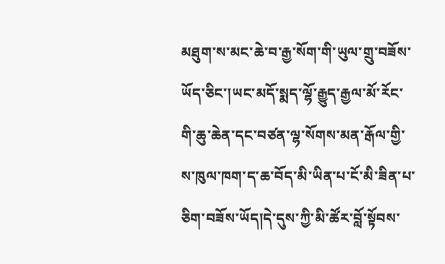མཐུག་ས་མང་ཆེ་བ་རྒྱ་སོག་གི་ཡུལ་གྲུ་བཟོས་ཡོད་ཅིང་།ཡང་མདོ་སྨད་ལྷོ་རྒྱུད་རྒྱལ་མོ་རོང་གི་ཆུ་ཆེན་དང་བཙན་ལྷ་སོགས་མན་རྒོལ་གྱི་ས་ཁུལ་ཁག་ད་ཆ་བོད་མི་ཡིན་པ་ངོ་མི་ཟིན་པ་ཅིག་བཟོས་ཡོད།དེ་དུས་ཀྱི་མི་ཚོར་བློ་སྟོབས་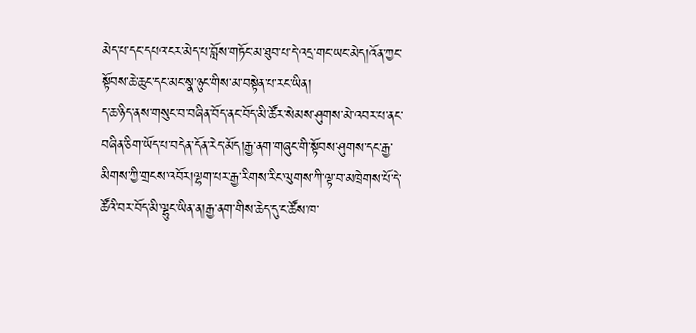མེད་པ་དང་དཔའ་ངར་མེད་པ་བློས་གཏོང་མ་ཐུབ་པ་དེ་འདྲ་གང་ཡང་མེད།འོན་ཀྱང་སྟོབས་ཆེ་ཆུང་དང་མང་སྣ་ཉུང་གིས་མ་བསྟེན་པ་རང་ཡིན།
ད་ཆ་ཉིད་ནས་གསུང་བ་བཞིན་བོད་ནང་བོད་མི་ཚོར་སེམས་ཤུགས་མེ་འབར་པ་ནང་བཞིན་ཅིག་ཡོད་པ་བདེན་དོན་རེད་མོད།རྒྱ་ནག་གཞུང་གི་སྟོབས་ཤུགས་དང་རྒྱ་མིགས་ཀྱི་གྲངས་འབོར།ལྷག་པར་རྒྱ་རིགས་རིང་ལུགས་ཀི་ལྟ་བ་མཁྲེགས་པོ་དེ་ཚོའི་བར་བོད་མི་ལྷུང་ཡིན་ན།རྒྱ་ནག་གིས་ཆེད་དུ་ང་ཚོས་ཁ་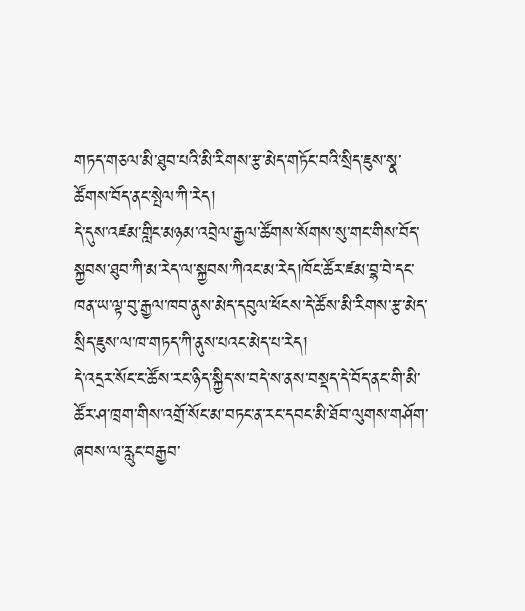གཏད་གཅལ་མི་ཐུབ་པའི་མི་རིགས་རྩ་མེད་གཏོང་བའི་སྲིད་ཇུས་སྣ་ཚོགས་བོད་ནང་སྤེལ་ཀི་རེད།
དེ་དུས་འཛམ་གླིང་མཉམ་འབྲེལ་རྒྱལ་ཚོགས་སོགས་སུ་གང་གིས་བོད་སྐྱབས་ཐུབ་ཀི་མ་རེད་ལ་སྐྱབས་ཀིའང་མ་རེད།ཁོང་ཚོར་ཛམ་བྷ་བེ་དང་ཁན་ཡ་ལྟ་བུ་རྒྱལ་ཁབ་ནུས་མེད་དབུལ་ཕོངས་དེ་ཚོས་མི་རིགས་རྩ་མེད་སྲིད་ཇུས་ལ་ཁ་གཏད་ཀི་ནུས་པའང་མེད་པ་རེད།
དེ་འདྲར་སོང་ང་ཚོས་རང་ཉིད་སྐྱིད་ས་བདེ་ས་ནས་བསྡད་དེ་བོད་ནང་གི་མི་ཚོར་ཤ་ཁྲག་གིས་འགྲོ་སོང་མ་བཏང་ན་རང་དབང་མི་ཐོབ་ལུགས་གཤོག་ཞབས་ལ་རླུང་བརྒྱབ་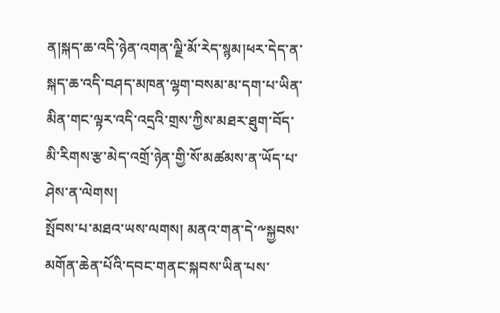ན།སྐད་ཆ་འདི་ཉེན་འགན་ལྗི་མོ་རེད་སྙམ།ཕར་དེད་ན་སྐད་ཆ་འདི་བཤད་མཁན་ལྷག་བསམ་མ་དག་པ་ཡིན་མིན་གང་ལྟར་འདི་འདྲའི་གྲས་ཀྱིས་མཐར་ཐུག་བོད་མི་རིགས་རྩ་མེད་འགྲོ་ཉེན་གྱི་སོ་མཚམས་ན་ཡོད་པ་ཤེས་ན་ལེགས།
སྤོབས་པ་མཐའ་ཡས་ལགས། མནའ་གན་དེ་༸སྐྱབས་མགོན་ཆེན་པོའི་དབང་གནང་སྐབས་ཡིན་པས་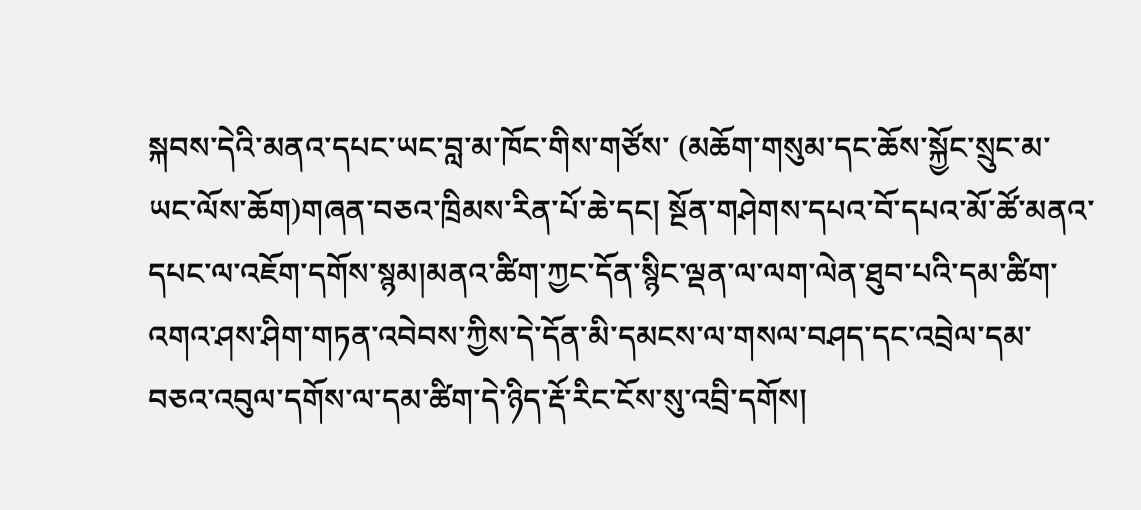སྐབས་དེའི་མནའ་དཔང་ཡང་བླ་མ་ཁོང་གིས་གཙོས་ (མཆོག་གསུམ་དང་ཆོས་སྐྱོང་སྲུང་མ་ཡང་ལོས་ཆོག)གཞན་བཅའ་ཁྲིམས་རིན་པོ་ཆེ་དང། སྔོན་གཤེགས་དཔའ་བོ་དཔའ་མོ་ཚོ་མནའ་དཔང་ལ་འཇོག་དགོས་སྙམ།མནའ་ཚིག་ཀྱང་དོན་སྙིང་ལྡན་ལ་ལག་ལེན་ཐུབ་པའི་དམ་ཚིག་འགའ་ཤས་ཤིག་གཏན་འབེབས་ཀྱིས་དེ་དོན་མི་དམངས་ལ་གསལ་བཤད་དང་འབྲེལ་དམ་བཅའ་འབུལ་དགོས་ལ་དམ་ཚིག་དེ་ཉིད་རྡོ་རིང་ངོས་སུ་འབྲི་དགོས།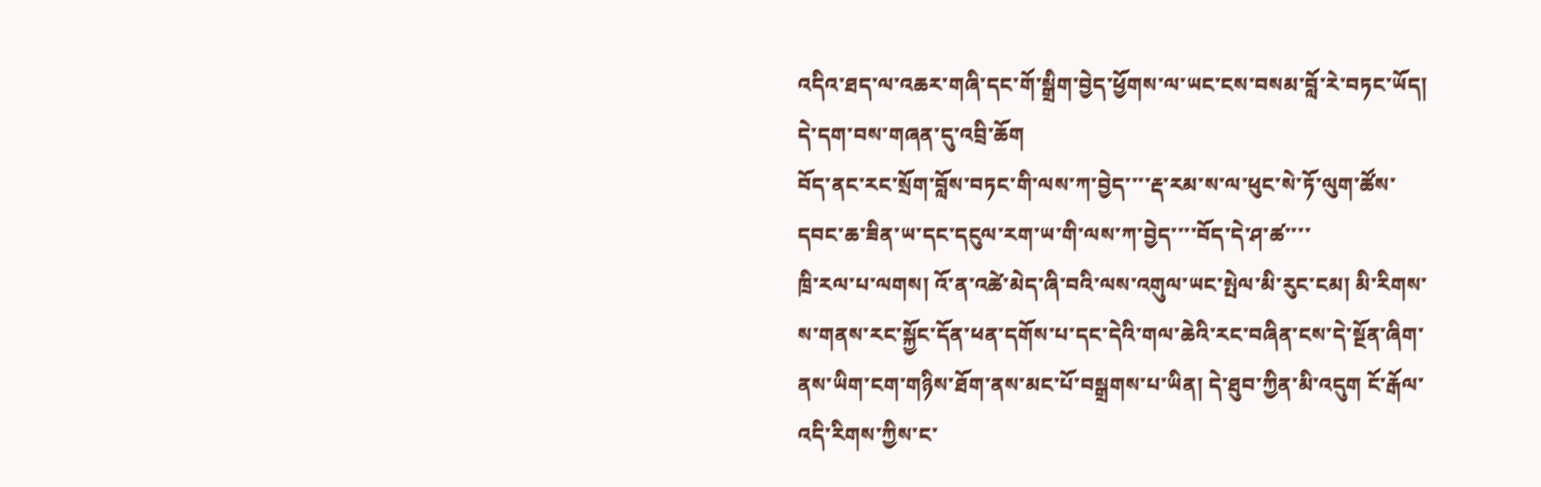འདིའ་ཐད་ལ་འཆར་གཞི་དང་གོ་སྒྲིག་བྱེད་ཕྱོགས་ལ་ཡང་ངས་བསམ་བློ་རེ་བཏང་ཡོད། དེ་དག་བས་གཞན་དུ་འབྲི་ཆོག
བོད་ནང་རང་སྲོག་བློས་བཏང་གི་ལས་ཀ་བྱེད་་་་རྡ་རམ་ས་ལ་ཕུང་སེ་ཏོ་ལུག་ཚོས་དབང་ཆ་ཟིན་ཡ་དང་དངུལ་རག་ཡ་གི་ལས་ཀ་བྱེད་་་་བོད་དེ་ཤ་ཚ་་་་
ཁྲི་རལ་པ་ལགས། འོ་ན་འཚེ་མེད་ཞི་བའི་ལས་འགུལ་ཡང་སྤེལ་མི་རུང་ངམ། མི་རིགས་ས་གནས་རང་སྐྱོང་དོན་ཕན་དགོས་པ་དང་དེའི་གལ་ཆེའི་རང་བཞིན་ངས་དེ་སྔོན་ཞིག་ནས་ཡིག་ངག་གཉིས་ཐོག་ནས་མང་པོ་བསྒྲགས་པ་ཡིན། དེ་ཐུབ་ཀྱིན་མི་འདུག ངོ་རྒོལ་འདི་རིགས་ཀྱིས་ང་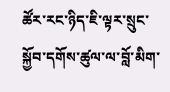ཚོར་རང་ཉིད་ཇི་ལྟར་སྲུང་སྐྱོབ་དགོས་ཚུལ་ལ་བློ་མིག་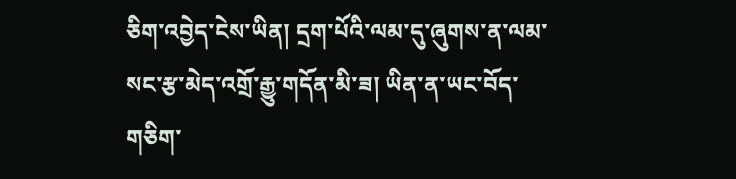ཅིག་འབྱེད་ངེས་ཡིན། དྲག་པོའི་ལམ་དུ་ཞུགས་ན་ལམ་སང་རྩ་མེད་འགྲོ་རྒྱུ་གདོན་མི་ཟ། ཡིན་ན་ཡང་བོད་གཅིག་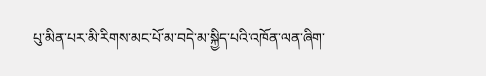པུ་མིན་པར་མི་རིགས་མང་པོ་མ་བདེ་མ་སྐྱིད་པའི་འཁོན་ལན་ཞིག་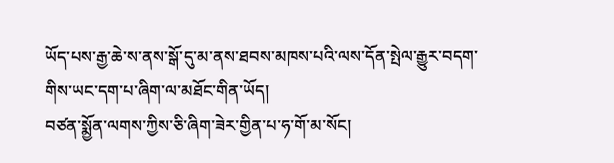ཡོད་པས་རྒྱ་ཆེ་ས་ནས་སྒོ་དུ་མ་ནས་ཐབས་མཁས་པའི་ལས་དོན་སྤེལ་རྒྱུར་བདག་གིས་ཡང་དག་པ་ཞིག་ལ་མཐོང་གིན་ཡོད།
བཙན་སྨྱོན་ལགས་ཀྱིས་ཅི་ཞིག་ཟེར་གྱིན་པ་ཧ་གོ་མ་སོང།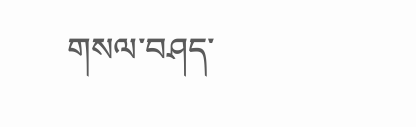གསལ་བཤད་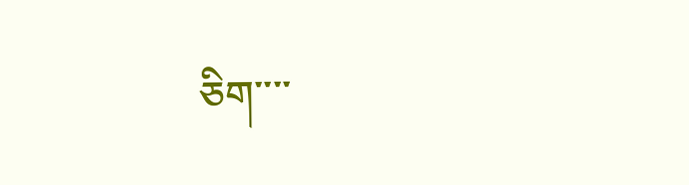ཅིག་་་་